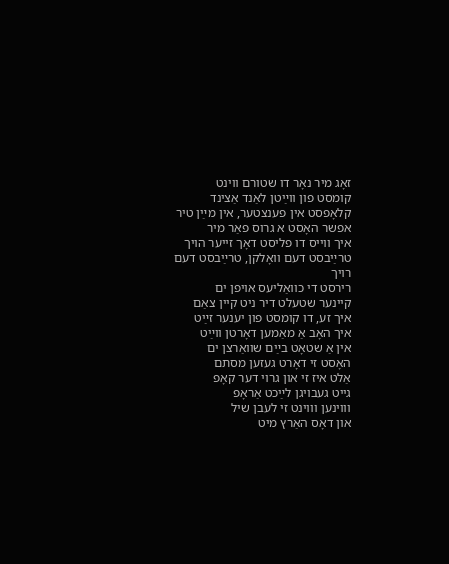זאָג מיר נאָר דו שטורם ווינט
קומסט פון ווײַטן לאַנד אַצינד
קלאָפסט אין פענצטער, אין מײַן טיר
אפשר האָסט א גרוס פאַר מיר
איך ווייס דו פליסט דאָך זייער הויך
טרײַבסט דעם וואָלקן, טרײַבסט דעם רויך
רירסט די כוואַליעס אויפן ים
קיינער שטעלט דיר ניט קיין צאַם
איך זע, דו קומסט פון יענער זײַט
איך האָב אַ מאַמען דאָרטן ווײַט
אין אַ שטאָט בײַם שוואַרצן ים
האָסט זי דאָרט געזען מסתם
אַלט איז זי און גרוי דער קאָפ
גייט געבויגן לײַכט אַראָפ
וווינען וווינט זי לעבן שיל
און דאָס האַרץ מיט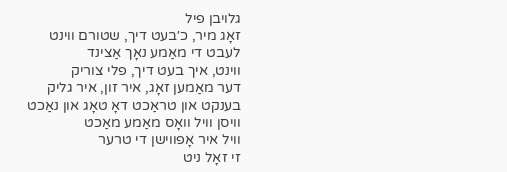גלויבן פיל
זאָג מיר, כ׳בעט דיך, שטורם ווינט
לעבט די מאַמע נאָך אַצינד
ווינט, איך בעט דיך, פלי צוריק
דער מאַמען זאָג, איר זון, איר גליק
בענקט און טראַכט דאָ טאָג און נאַכט
וויסן וויל וואָס מאַמע מאַכט
וויל איר אָפווישן די טרער
זי זאָל ניט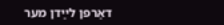דאַרפן לײַדן מער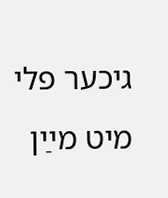גיכער פלי מיט מײַן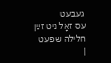געבעט
עס זאָל ניט זײַן חלילה שפעט
|